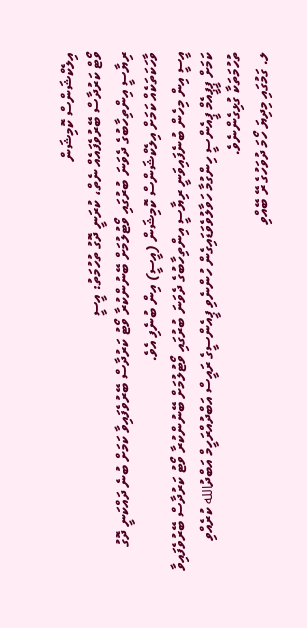އިލެކްޝަންސް ކޮމިޝަން
ވޯޓް ކަރުދާސް ބޭރުވެފައެއް ނެތް، ކުރަނީ ދޮގު ތުހުމަތު: އީސީ
ރިޔާސީ އިންތިހާބުގެ ދެވަނަ ބުރުގައި ވޯޓުލުމަށް ބޭނުންކުރާ ވޯޓު ކަރުދާސް ބޭރުވެފައިވާ ކަމަށް ބުނެ ދައްކަނީ ދޮގު ވާހަކަތަކެއް ކަމަށް އިލެކްޝަންސް ކޮމިޝަން (އީސީ) އިން ބުނެފި އެވެ.
އީސީ އިން މިހެން ބުނެފައިވަނީ ރިޔާސީ އިންތިހާބުގެ ދެވަނަ ބުރުގައި ވޯޓުލުމަށް ބޭނުންކުރާ ވޯޓު ކަރުދާސް ބޭރުވެފައިވާ ކަމަށް ޕީޕީއެމް ޕީއެންސީ ހިންގުމާ ހަވާލުވެވަޑައިގެން ހުންނެވި ޕީއެންސީގެ ރައީސް އަބްދުއްރަހީމް އަބްދުالله ކުރެއްވި ތުހުމަތަކާ ގުޅިގެންނެވެ.
ލ. ގަމުގައި މިދިޔަ ހޯމަ ދުވަހުގެ ރޭ ބޭއްވި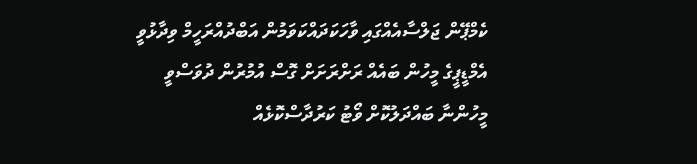ކެމްޕޭން ޖަލްސާއެއްގައި ވާހަކަދައްކަވަމުން އަބްދުއްރަހީމް ވިދާޅުވީ އެމްޑީޕީގެ މީހުން ބައެއް ރަށްރަށަށް ގޮސް އުމުރުން ދުވަސްވީ މީހުންނާ ބައްދަލުކޮށް ވޯޓު ކަރުދާސްކޮޅެއް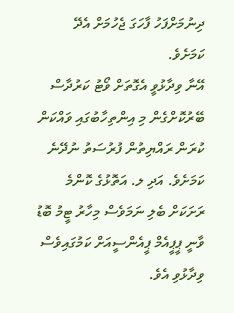ދިނުމަށްފަހު ފާހަގަ ޖެހުމަށް އެދޭ ކަމަށެވެ.
އޭނާ ވިދާޅުވީ އެގޮތަށް ވޯޓު ކަރުދާސް ބޭރުކޮށްގެން މި އިންތިހާބުގައި ވައްކަން ކުރަން ރައްޔިތުން ފުރުސަތު ނުދޭނެ ކަމަށެވެ. އަދި ލ. އަތޮޅުގެ ކޮންމެ ރަށަކަށް ބެލި ނަމަވެސް މިހާރު ޓީމު ބޮޑު ވާނީ ޕީޕީއެމް ޕީއެންސީއަށް ކަމުގައިވެސް ވިދާޅުވި އެވެ.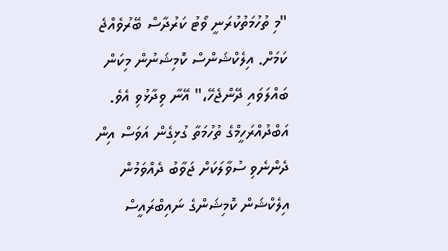"މި ތުހުމަތުކުރަނީ ވޯޓު ކަރުދާސް ބޭރުވެއްޖެ ކަމަށް. އިލެކްޝަންސް ކޮމިޝަނުން މިކަން ބައްލަވައި ދޭންޖެހޭ،" އޭނާ ވިދާޅުވި އެވެ.
އަބްދުއްރަހީމްގެ ތުހުމަތާ ގުޅިގެން އަވަސް އިން ދެންނެވި ސުވާލަކަށް ޖަވާބު ދެއްވަމުން އިލެކްޝަން ކޮމިޝަންގެ ނައިބްރައީސް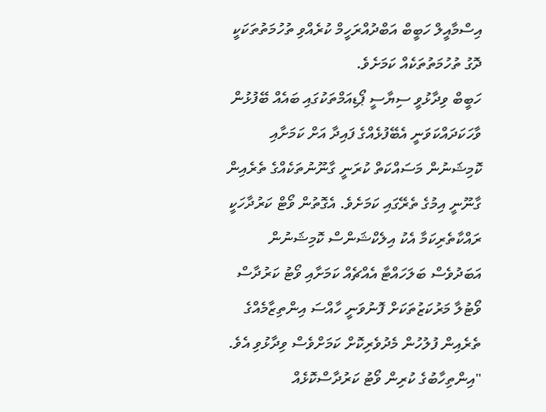އިސްމާއީލް ހަބީބް އަބްދުއްރަހީމް ކުރެއްވި ތުހުމަތުތަކަކީ ދޮގު ތުހުމަތުތަކެއް ކަމަށެވެ.
ހަބީބް ވިދާޅުވީ ސިޔާސީ ޕޯޑިއަމްތަކުގައި ބައެއް ބޭފުޅުން ވާހަކަދައްކަވަނީ އެބޭފުޅެއްގެ ފައިދާ އަށް ކަމަށާއި ކޮމިޝަނުން މަސައްކަތް ކުރަނީ ގާނޫނުތަކެއްގެ ތެރެއިން ގާނޫނީ އިމުގެ ތެރޭގައި ކަމަށެވެ. އެގޮތުން ވޯޓް ކަރުދާހަކީ ރައްކާތެރިކަމާ އެކު އިލެކްޝަންސް ކޮމިޝަނުން އަބަދުވެސް ބަލަހައްޓާ އެއްޗެއް ކަމަށާއި ވޯޓު ކަރުދާސް ވޯޓުލާ މަރުކަޒުތަކަށް ފޮނުވަނީ ހާއްސަ އިންތިޒާމެއްގެ ތެރެއިން ފުލުހުން މެދުވެރިކޮށް ކަމަށްވެސް ވިދާޅުވި އެވެ.
"އިންތިހާބުގެ ކުރިން ވޯޓު ކަރުދާސްކޮޅެއް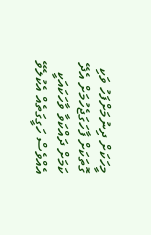މީހަކަށް ދިނުމަށްފަހު ވަކި ގޮތަކަށް ފާހަގަޖެހުމަށް އެދޭ ކަމަށް ދައްކަވާ ވާހަކައަކީ އެއްވެސް ހަގީގަތެއް އެކުލެވޭ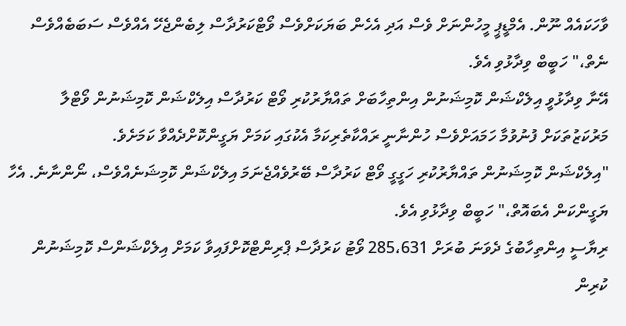ވާހަކައެއް ނޫން. އެމްޑީޕީ މީހުންނަށް ވެސް އަދި އެހެން ބަޔަކަށްވެސް ވޯޓްކަރުދާސް ލިބެންޖެހޭ އެއްވެސް ސަބަބެއްވެސް ނެތް،" ހަބީބް ވިދާޅުވި އެވެ.
އޭނާ ވިދާޅުވީ އިލެކްޝަން ކޮމިޝަނުން އިންތިހާބަށް ތައްޔާރުކުރި ވޯޓް ކަރުދާސް އިލެކްޝަން ކޮމިޝަނުން ވޯޓްލާ މަރުކަޒުތަކަށް ފުނުވުމާ ހަމައަށްވެސް ހުންނާނީ ރައްކާތެރިކަމާ އެކުގައި ކަމަށް ޔަގީންކޮށްދެއްވާ ކަމަށެވެ.
"އިލެކްޝަން ކޮމިޝަނުން ތައްޔާރުކުރި ހަގީގީ ވޯޓް ކަރުދާސް ބޭރުވެއްޖެނަމަ އިލެކްޝަން ކޮމިޝަނެއްވެސް، ނޯންނާނެ. އެހާ ޔަގީންކަން އެބައޮތް،" ހަބީބް ވިދާޅުވި އެވެ.
ރިޔާސީ އިންތިހާބުގެ ދެވަނަ ބުރަށް 285،631 ވޯޓު ކަރުދާސް ޕްރިންޓްކޮށްފައިވާ ކަމަށް އިލެކްޝަންސް ކޮމިޝަނުން ކުރިން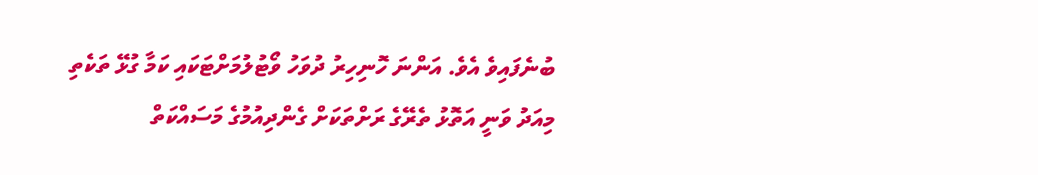ބުނެފައިވެ އެވެ. އަންނަ ހޮނިހިރު ދުވަހު ވޯޓުލުމަށްޓަކައި ކަމާ ގުޅޭ ތަކެތި މިއަދު ވަނީ އަތޮޅު ތެރޭގެ ރަށްތަކަށް ގެންދިއުމުގެ މަސައްކަތް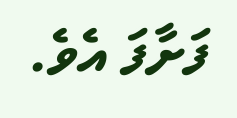ފަށާފަ އެވެ.